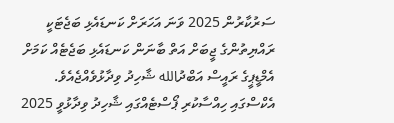ސަރުކާރުން 2025 ވަނަ އަހަރަށް ކަނޑައެޅި ބަޖެޓަކީ ރައްޔިތުންގެ ޖީބަށް އަތް ބާނަން ކަނޑައެޅި ބަޖެޓެއް ކަމަށް އެމްޑީޕީގެ ރައީސް އަބްދުالله ޝާހިދު ވިދާޅުވެއްޖެއެވެ.
އެކްސްގައި ހިއްސާކުރި ޕޯސްޓެއްގައި ޝާހިދު ވިދާޅުވީ 2025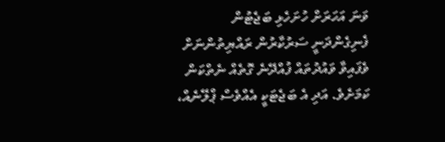ވަނަ އަހަރަށް ހުށަހެޅި ބަޖެޓުން ފެނިގެންދަނީ ސަރުކާރުން ރައްޔިތުންނަށް ވެފައިވާ ވައުދުތައް ފުއްދޭނެ ގޮތެއް ނެތްކަން ކަމަށެވެ. އަދި އެ ބަޖެޓަކީ އެއްވެސް ޕްލޭނެއް،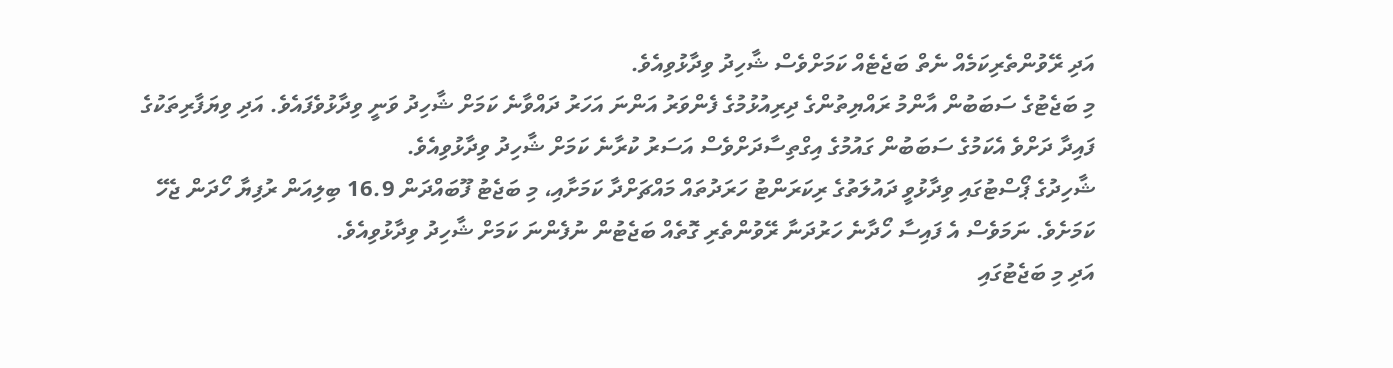އަދި ރޭވުންތެރިކަމެއް ނެތް ބަޖެޓެއް ކަމަށްވެސް ޝާހިދު ވިދާޅުވިއެވެ.
މި ބަޖެޓުގެ ސަބަބުން އާންމު ރައްޔިތުންގެ ދިރިއުޅުމުގެ ފެންވަރު އަންނަ އަހަރު ދައްވާނެ ކަމަށް ޝާހިދު ވަނީ ވިދާޅުވެފައެވެ. އަދި ވިޔަފާރިތަކުގެ ފައިދާ ދަށްވެ އެކަމުގެ ސަބަބުން ގައުމުގެ އިގްތިސާދަށްވެސް އަސަރު ކުރާނެ ކަމަށް ޝާހިދު ވިދާޅުވިއެވެ.
ޝާހިދުގެ ޕޯސްޓުގައި ވިދާޅުވީ ދައުލަތުގެ ރިކަރަންޓު ހަރަދުތައް މައްޗަށްދާ ކަމަށާއި، މި ބަޖެޓު ފޫބައްދަން 16.9 ބިލިއަން ރުފިޔާ ހޯދަން ޖެހޭ ކަމަށެވެ. ނަމަވެސް އެ ފައިސާ ހޯދާނެ ހަރުދަނާ ރޭވުންތެރި ގޮތެއް ބަޖެޓުން ނުފެންނަ ކަމަށް ޝާހިދު ވިދާޅުވިއެވެ.
އަދި މި ބަޖެޓުގައި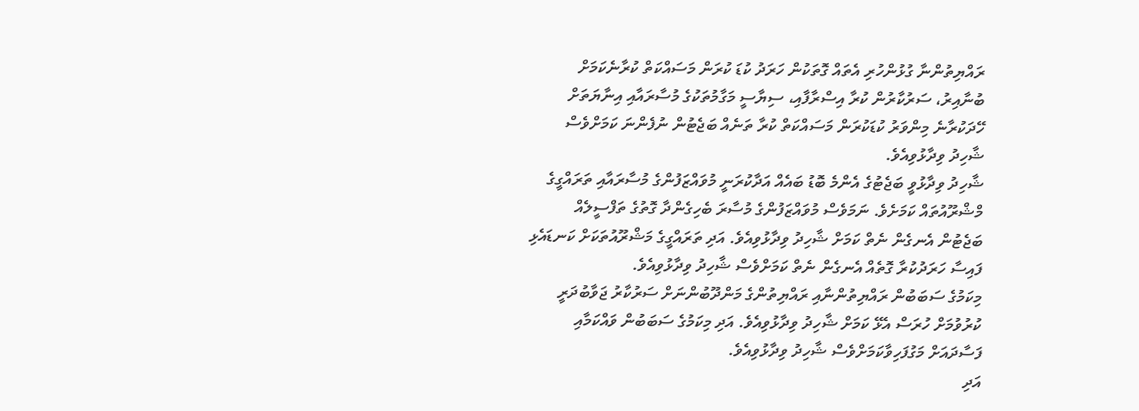ރައްޔިތުންނާ ގުޅުންހުރި އެތައް ގޮތަކުން ހަރަދު ކުޑަ ކުރަން މަސައްކަތް ކުރާނެކަމަށް ބުނާއިރު، ސަރުކާރުން ކުރާ އިސްރާފާއި، ސިޔާސީ މަގާމުތަކުގެ މުސާރައާއި އިނާޔަތަށް ހޭދަކުރާނެ މިންވަރު ކުޑަކުރަން މަސައްކަތް ކުރާ ތަނެއް ބަޖެޓުން ނުފެންނަ ކަމަށްވެސް ޝާހިދު ވިދާޅުވިއެވެ.
ޝާހިދު ވިދާޅުވީ ބަޖެޓުގެ އެންމެ ބޮޑު ބައެއް އަދާކުރަނީ މުވައްޒަފުންގެ މުސާރައާއި ތަރައްގީގެ މްޝްރޫއުތައް ކަމަށެވެ. ނަމަވެސް މުވައްޒަފުންގެ މުސާރަ ބެހިގެންދާ ގޮތުގެ ތަފްސީލެއް ބަޖެޓުން އެނގެން ނެތް ކަމަށް ޝާހިދު ވިދާޅުވިއެވެ. އަދި ތަރައްގީގެ މަޝްރޫއުތަކަށް ކަނޑައެޅި ފައިސާ ހަރަދުކުރާ ގޮތެއް އެނގެން ނެތް ކަމަށްވެސް ޝާހިދު ވިދާޅުވިއެވެ.
މިކަމުގެ ސަބަބުން ރައްޔިތުންނާއި ރައްޔިތުންގެ މަންދޫބުންނަށް ސަރުކާރު ޖަވާބުދަރީ ކުރުވުމަށް ހުރަސް އެޅޭ ކަމަށް ޝާހިދު ވިދާޅުވިއެވެ. އަދި މިކަމުގެ ސަބަބުން ވައްކަމާއި ފަސާދައަށް މަގުފަހިވާކަމަށްވެސް ޝާހިދު ވިދާޅުވިއެވެ.
އަދި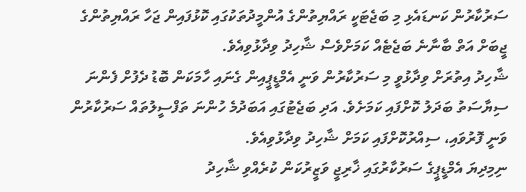ސަރުކާރުން ކަނޑައެޅި މި ބަޖެޓަކީ ރައްޔިތުންގެ އުންމީދުތަކުގައި ކޮޅުފައިން ޖަހާ ރައްޔިތުންގެ ޖީބަށް އަތް ބާނާނެ ބަޖެޓެއް ކަމަށްވެސް ޝާހިދު ވިދާޅުވިއެވެ.
ޝާހިދު އިތުރަށް ވިދާޅުވީ މި ސަރުކާރުން ވަނީ އެމްޑީޕީއިން ގެނައި ހާމަކަން ބޮޑު ދެފުށް ފެންނަ ސިޔާސަތު ބަދަލު ކޮށްފައި ކަމަށެވެ. އަދި ބަޖެޓުގައި އަބަދުމެ ހުންނަ ތަފްސީލުތައް ސަރުކާރުން ވަނީ ފޮރުވައި، ސިއްރުކޮށްފައި ކަމަށް ޝާހިދު ވިދާޅުވިއެވެ.
ނިމިދިޔަ އެމްޑީޕީގެ ސަރުކާރުގައި ޚާރިޖީ ވަޒީރުކަން ކުރެއްވި ޝާހިދު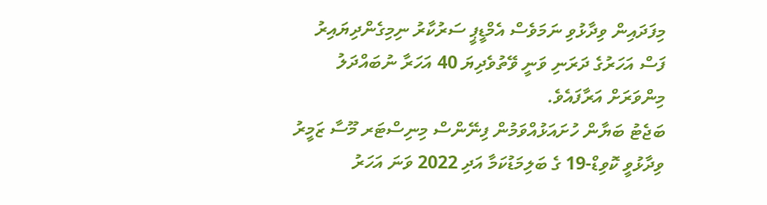މިފަދައިން ވިދާޅުވި ނަމަވެސް އެމްޑީޕީ ސަރުކާރު ނިމިގެންދިޔައިރު ފަސް އަހަރުގެ ދަރަނި ވަނީ ވޭތުވެދިޔަ 40 އަހަރާ ނުބައްދަލު މިންވަރަށް އަރާފައެވެ.
ބަޖެޓު ބަޔާން ހުށައަޅުއްވަމުން ފިނޭންސް މިނިސްޓަރ މޫސާ ޒަމީރު ވިދާޅުވީ ކޮވިޑް-19 ގެ ބަލިމަޑުކަމާ އަދި 2022 ވަނަ އަހަރު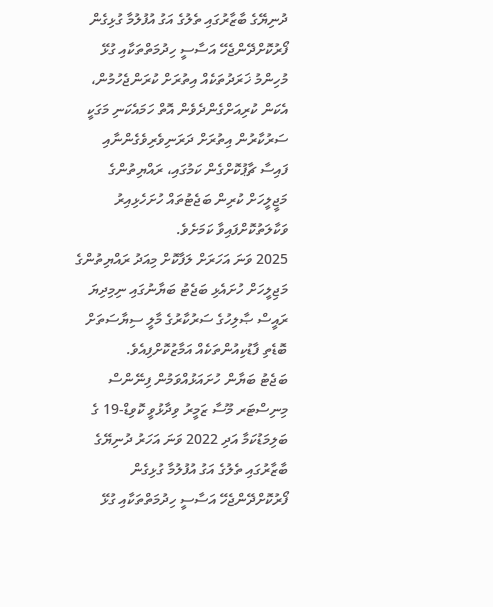ދުނިޔޭގެ ބާޒާރުގައި ތެލުގެ އަގު އުފުލުމާ ގުޅިގެން ފޯރުކޮށްދޭންޖެހޭ އަސާސީ ހިދުމަތްތަކާއި ގުޅޭ މުހިންމު ޚަރަދުތަކެއް އިތުރަށް ކުރަންޖެހުމުން، އެކަން ކުރިއަށްގެންދެވެން އޮތް ހަމައެކަނި މަގަކީ ސަރުކާރުން އިތުރަށް ދަރަނިވެރިވެގެންނާއި ފައިސާ ޗާޕުކޮށްގެން ކަމުގައި، ރައްޔިތުންގެ މަޖީލީހަށް ކުރިން ބަޖެޓުތައް ހުށަހެޅިއިރު ވަކާލަތުކޮށްފައިވާ ކަމަށެވެ.
2025 ވަނަ އަހަރަށް ލަފާކޮށް މިއަދު ރައްޔިތުންގެ މަޖިލީހަށް ހުށައެޅި ބަޖެޓު ބަޔާނުގައި ނިމިދިޔަ ރައީސް ޞާލިހުގެ ސަރުކާރުގެ މާލީ ސިޔާސަތަށް ބޮޑެތި ފާޑުކިއުންތަކެއް އަމާޒުކޮށްފިއެވެ.
ބަޖެޓު ބަޔާން ހުށައަޅުއްވަމުން ފިނޭންސް މިނިސްޓަރ މޫސާ ޒަމީރު ވިދާޅުވީ ކޮވިޑް-19 ގެ ބަލިމަޑުކަމާ އަދި 2022 ވަނަ އަހަރު ދުނިޔޭގެ ބާޒާރުގައި ތެލުގެ އަގު އުފުލުމާ ގުޅިގެން ފޯރުކޮށްދޭންޖެހޭ އަސާސީ ހިދުމަތްތަކާއި ގުޅޭ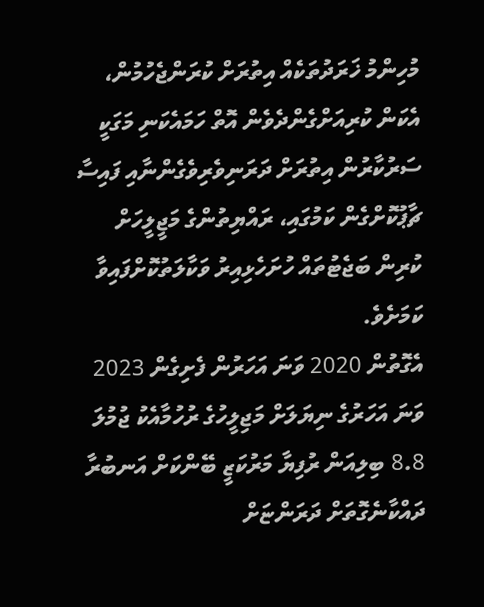މުހިންމު ޚަރަދުތަކެއް އިތުރަށް ކުރަންޖެހުމުން، އެކަން ކުރިއަށްގެންދެވެން އޮތް ހަމައެކަނި މަގަކީ ސަރުކާރުން އިތުރަށް ދަރަނިވެރިވެގެންނާއި ފައިސާ ޗާޕުކޮށްގެން ކަމުގައި، ރައްޔިތުންގެ މަޖީލީހަށް ކުރިން ބަޖެޓުތައް ހުށަހެޅިއިރު ވަކާލަތުކޮށްފައިވާ ކަމަށެވެ.
އެގޮތުން 2020 ވަނަ އަހަރުން ފެށިގެން 2023 ވަނަ އަހަރުގެ ނިޔަލަށް މަޖިލީހުގެ ރުހުމާއެކު ޖުމުލަ 8.8 ބިލިއަން ރުފިޔާ މަރުކަޒީ ބޭންކަށް އަނބުރާ ދައްކާނެގޮތަށް ދަރަންޏަށް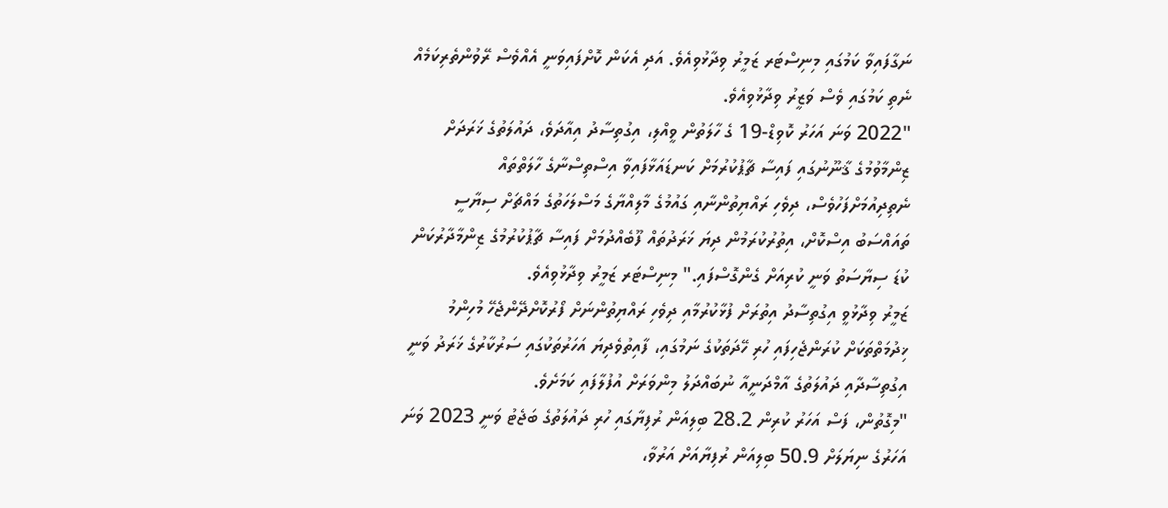ނަގާފައިވާ ކަމުގައި މިނިސްޓަރ ޒަމީރު ވިދާޅުވިއެވެ. އަދި އެކަން ކޮށްފައިވަނީ އެއްވެސް ރޭވުންތެރިކަމެއް ނެތި ކަމުގައި ވެސް ވަޒީރު ވިދާޅުވިއެވެ.
"2022 ވަނަ އަހަރު ކޮވިޑް-19 ގެ ހާލަތުން ވީއްލި، އިގުތިސާދު އިއާދަވެ، ދައުލަތުގެ ޚަރަދަށް ޒިންމާވުމުގެ ޤާނޫނުގައި ފައިސާ ޗާޕުކުރުމަށް ކަނޑައަޅާފައިވާ އިސްތިސްނާގެ ހާލަތްތައް ނެތިދިއުމަށްފަހުވެސް، ދިވެހި ރައްޔިތުންނާއި ގައުމުގެ މާލިއްޔާގެ މަސްލަހަތުގެ މައްޗަށް ސިޔާސީ ތައައްސަބު އިސްކޮށް، އިތުރުކުރަމުން ދިޔަ ޚަރަދުތައް ފޫބެއްދުމަށް ފައިސާ ޗާޕުކުރުމުގެ ޒިންމާދާރުކަން ކުޑަ ސިޔާސަތު ވަނީ ކުރިއަށް ގެންގޮސްފައި." މިނިސްޓަރ ޒަމީރު ވިދާޅުވިއެވެ.
ޒަމީރު ވިދާޅުވީ އިގުތިސާދު އިތުރަށް ފުޅާކުރުމާއި ދިވެހި ރައްޔިތުންނަށް ފޯރުކޮށްދޭންޖެހޭ މުހިންމު ޚިދުމަތްތަކަށް ކުރަންޖެހިފައި ހުރި ހޭދަތަކުގެ ނަމުގައި، ފާއިތުވެދިޔަ އަހަރުތަކުގައި ސަރުކާރުގެ ޚަރަދު ވަނީ އިގުތިސާދާއި ދައުލަތުގެ އާމްދަނީއާ ނުބައްދަލު މިންވަރަށް އުފުލާފައި ކަމަށެވެ.
"މިގޮތުން، ފަސް އަހަރު ކުރިން 28.2 ބިލިއަން ރުފިޔާގައި ހުރި ދައުލަތުގެ ބަޖެޓު ވަނީ 2023 ވަނަ އަހަރުގެ ނިޔަލަށް 50.9 ބިލިއަން ރުފިޔާއަށް އަރުވާ،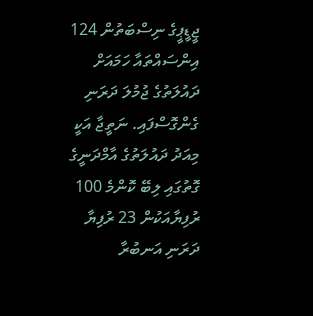ޖީޑީޕީގެ ނިސްބަތުން 124 އިންސައްތައާ ހަމައަށް ދައުލަތުގެ ޖުމުލަ ދަރަނި ގެންގޮސްފައި. ނަތީޖާ އަކީ މިއަދު ދައުލަތުގެ އާމްދަނީގެ ގޮތުގައި ލިބޭ ކޮންމެ 100 ރުފިޔާއަކުން 23 ރުފިޔާ ދަރަނި އަނބުރާ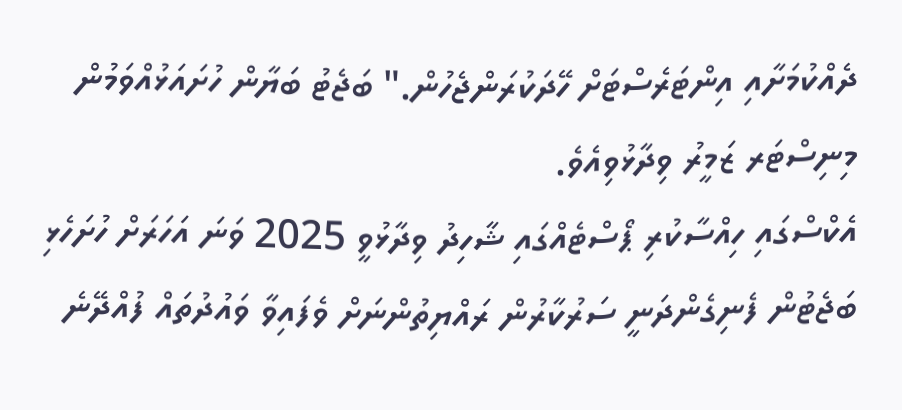ދެއްކުމަށާއި އިންޓަރެސްޓަށް ހޭދަކުރަންޖެހުން." ބަޖެޓު ބަޔާން ހުށައަޅުއްވަމުން މިނިސްޓަރ ޒަމީރު ވިދާޅުވިއެވެ.
އެކްސްގައި ހިއްސާކުރި ޕޯސްޓެއްގައި ޝާހިދު ވިދާޅުވީ 2025 ވަނަ އަހަރަށް ހުށަހެޅި ބަޖެޓުން ފެނިގެންދަނީ ސަރުކާރުން ރައްޔިތުންނަށް ވެފައިވާ ވައުދުތައް ފުއްދޭނެ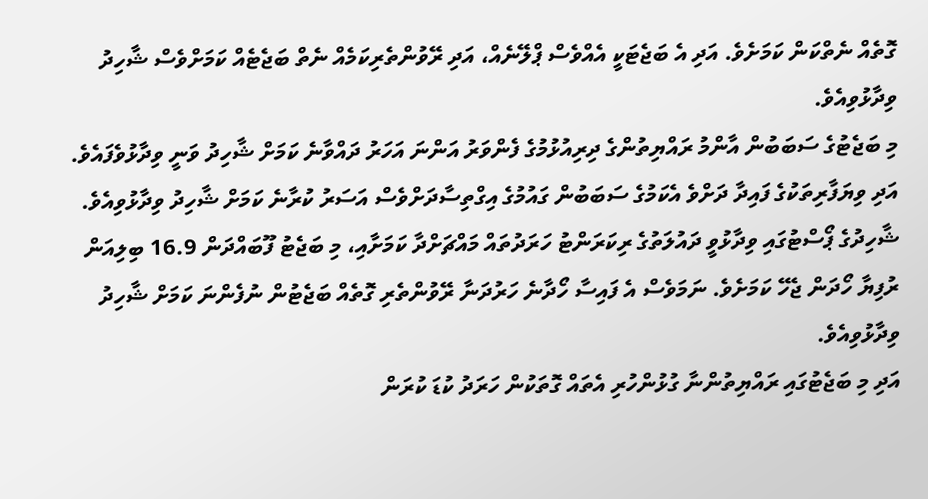ގޮތެއް ނެތްކަން ކަމަށެވެ. އަދި އެ ބަޖެޓަކީ އެއްވެސް ޕްލޭނެއް، އަދި ރޭވުންތެރިކަމެއް ނެތް ބަޖެޓެއް ކަމަށްވެސް ޝާހިދު ވިދާޅުވިއެވެ.
މި ބަޖެޓުގެ ސަބަބުން އާންމު ރައްޔިތުންގެ ދިރިއުޅުމުގެ ފެންވަރު އަންނަ އަހަރު ދައްވާނެ ކަމަށް ޝާހިދު ވަނީ ވިދާޅުވެފައެވެ. އަދި ވިޔަފާރިތަކުގެ ފައިދާ ދަށްވެ އެކަމުގެ ސަބަބުން ގައުމުގެ އިގްތިސާދަށްވެސް އަސަރު ކުރާނެ ކަމަށް ޝާހިދު ވިދާޅުވިއެވެ.
ޝާހިދުގެ ޕޯސްޓުގައި ވިދާޅުވީ ދައުލަތުގެ ރިކަރަންޓު ހަރަދުތައް މައްޗަށްދާ ކަމަށާއި، މި ބަޖެޓު ފޫބައްދަން 16.9 ބިލިއަން ރުފިޔާ ހޯދަން ޖެހޭ ކަމަށެވެ. ނަމަވެސް އެ ފައިސާ ހޯދާނެ ހަރުދަނާ ރޭވުންތެރި ގޮތެއް ބަޖެޓުން ނުފެންނަ ކަމަށް ޝާހިދު ވިދާޅުވިއެވެ.
އަދި މި ބަޖެޓުގައި ރައްޔިތުންނާ ގުޅުންހުރި އެތައް ގޮތަކުން ހަރަދު ކުޑަ ކުރަން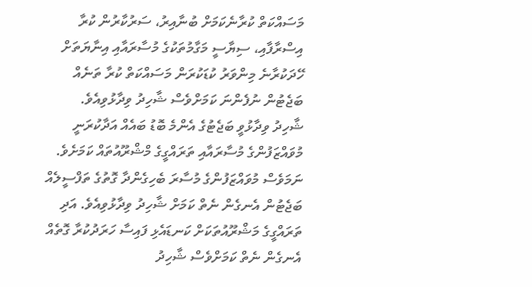މަސައްކަތް ކުރާނެކަމަށް ބުނާއިރު، ސަރުކާރުން ކުރާ އިސްރާފާއި، ސިޔާސީ މަގާމުތަކުގެ މުސާރައާއި އިނާޔަތަށް ހޭދަކުރާނެ މިންވަރު ކުޑަކުރަން މަސައްކަތް ކުރާ ތަނެއް ބަޖެޓުން ނުފެންނަ ކަމަށްވެސް ޝާހިދު ވިދާޅުވިއެވެ.
ޝާހިދު ވިދާޅުވީ ބަޖެޓުގެ އެންމެ ބޮޑު ބައެއް އަދާކުރަނީ މުވައްޒަފުންގެ މުސާރައާއި ތަރައްގީގެ މްޝްރޫއުތައް ކަމަށެވެ. ނަމަވެސް މުވައްޒަފުންގެ މުސާރަ ބެހިގެންދާ ގޮތުގެ ތަފްސީލެއް ބަޖެޓުން އެނގެން ނެތް ކަމަށް ޝާހިދު ވިދާޅުވިއެވެ. އަދި ތަރައްގީގެ މަޝްރޫއުތަކަށް ކަނޑައެޅި ފައިސާ ހަރަދުކުރާ ގޮތެއް އެނގެން ނެތް ކަމަށްވެސް ޝާހިދު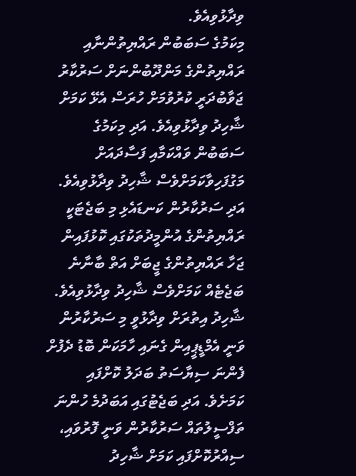ވިދާޅުވިއެވެ.
މިކަމުގެ ސަބަބުން ރައްޔިތުންނާއި ރައްޔިތުންގެ މަންދޫބުންނަށް ސަރުކާރު ޖަވާބުދަރީ ކުރުވުމަށް ހުރަސް އެޅޭ ކަމަށް ޝާހިދު ވިދާޅުވިއެވެ. އަދި މިކަމުގެ ސަބަބުން ވައްކަމާއި ފަސާދައަށް މަގުފަހިވާކަމަށްވެސް ޝާހިދު ވިދާޅުވިއެވެ.
އަދި ސަރުކާރުން ކަނޑައެޅި މި ބަޖެޓަކީ ރައްޔިތުންގެ އުންމީދުތަކުގައި ކޮޅުފައިން ޖަހާ ރައްޔިތުންގެ ޖީބަށް އަތް ބާނާނެ ބަޖެޓެއް ކަމަށްވެސް ޝާހިދު ވިދާޅުވިއެވެ.
ޝާހިދު އިތުރަށް ވިދާޅުވީ މި ސަރުކާރުން ވަނީ އެމްޑީޕީއިން ގެނައި ހާމަކަން ބޮޑު ދެފުށް ފެންނަ ސިޔާސަތު ބަދަލު ކޮށްފައި ކަމަށެވެ. އަދި ބަޖެޓުގައި އަބަދުމެ ހުންނަ ތަފްސީލުތައް ސަރުކާރުން ވަނީ ފޮރުވައި، ސިއްރުކޮށްފައި ކަމަށް ޝާހިދު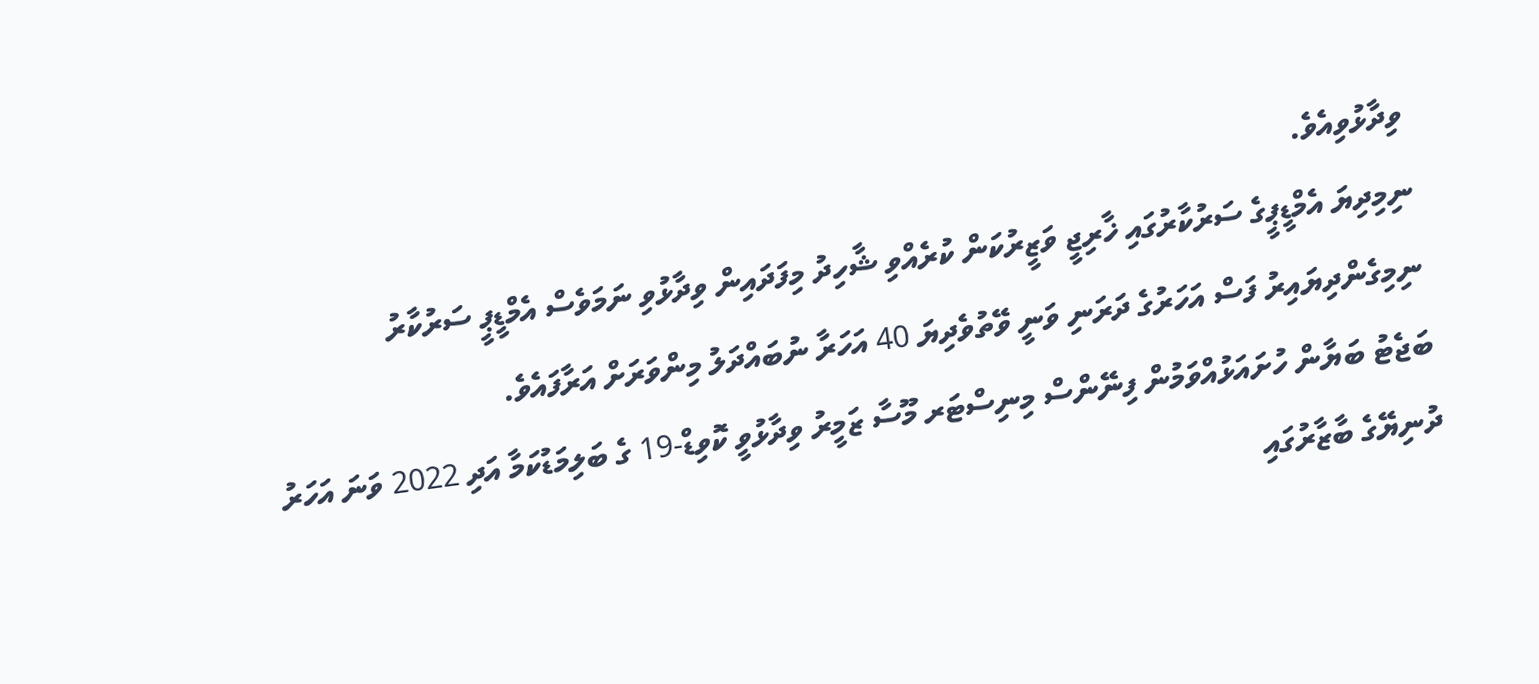ވިދާޅުވިއެވެ.
ނިމިދިޔަ އެމްޑީޕީގެ ސަރުކާރުގައި ޚާރިޖީ ވަޒީރުކަން ކުރެއްވި ޝާހިދު މިފަދައިން ވިދާޅުވި ނަމަވެސް އެމްޑީޕީ ސަރުކާރު ނިމިގެންދިޔައިރު ފަސް އަހަރުގެ ދަރަނި ވަނީ ވޭތުވެދިޔަ 40 އަހަރާ ނުބައްދަލު މިންވަރަށް އަރާފައެވެ.
ބަޖެޓު ބަޔާން ހުށައަޅުއްވަމުން ފިނޭންސް މިނިސްޓަރ މޫސާ ޒަމީރު ވިދާޅުވީ ކޮވިޑް-19 ގެ ބަލިމަޑުކަމާ އަދި 2022 ވަނަ އަހަރު ދުނިޔޭގެ ބާޒާރުގައި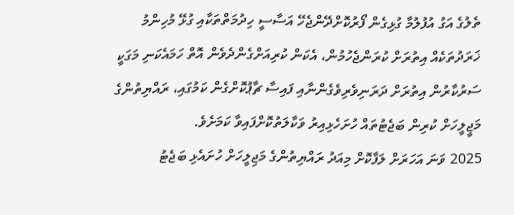ތެލުގެ އަގު އުފުލުމާ ގުޅިގެން ފޯރުކޮށްދޭންޖެހޭ އަސާސީ ހިދުމަތްތަކާއި ގުޅޭ މުހިންމު ޚަރަދުތަކެއް އިތުރަށް ކުރަންޖެހުމުން، އެކަން ކުރިއަށްގެންދެވެން އޮތް ހަމައެކަނި މަގަކީ ސަރުކާރުން އިތުރަށް ދަރަނިވެރިވެގެންނާއި ފައިސާ ޗާޕުކޮށްގެން ކަމުގައި، ރައްޔިތުންގެ މަޖީލީހަށް ކުރިން ބަޖެޓުތައް ހުށަހެޅިއިރު ވަކާލަތުކޮށްފައިވާ ކަމަށެވެ.
2025 ވަނަ އަހަރަށް ލަފާކޮށް މިއަދު ރައްޔިތުންގެ މަޖިލީހަށް ހުށައެޅި ބަޖެޓު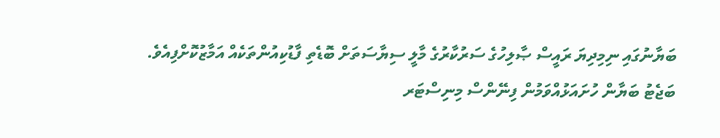ބަޔާނުގައި ނިމިދިޔަ ރައީސް ޞާލިހުގެ ސަރުކާރުގެ މާލީ ސިޔާސަތަށް ބޮޑެތި ފާޑުކިއުންތަކެއް އަމާޒުކޮށްފިއެވެ.
ބަޖެޓު ބަޔާން ހުށައަޅުއްވަމުން ފިނޭންސް މިނިސްޓަރ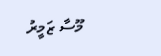މޫސާ ޒަމީރު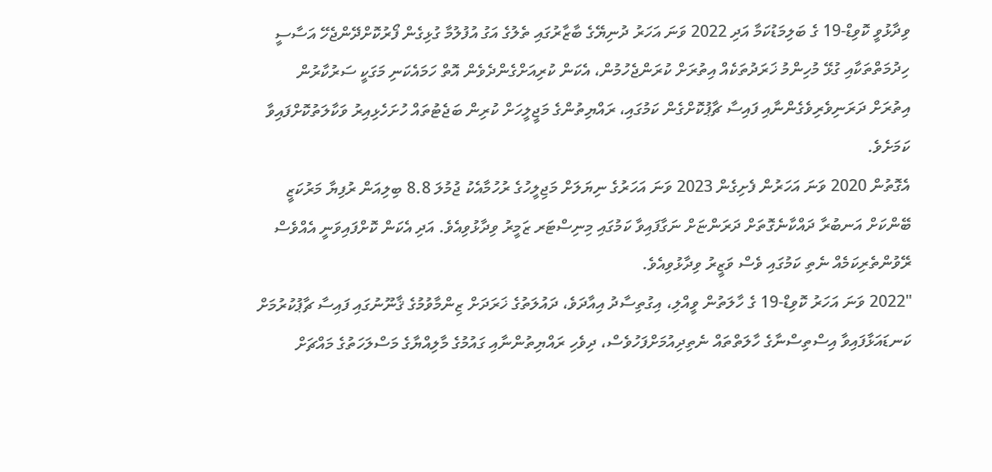ވިދާޅުވީ ކޮވިޑް-19 ގެ ބަލިމަޑުކަމާ އަދި 2022 ވަނަ އަހަރު ދުނިޔޭގެ ބާޒާރުގައި ތެލުގެ އަގު އުފުލުމާ ގުޅިގެން ފޯރުކޮށްދޭންޖެހޭ އަސާސީ ހިދުމަތްތަކާއި ގުޅޭ މުހިންމު ޚަރަދުތަކެއް އިތުރަށް ކުރަންޖެހުމުން، އެކަން ކުރިއަށްގެންދެވެން އޮތް ހަމައެކަނި މަގަކީ ސަރުކާރުން އިތުރަށް ދަރަނިވެރިވެގެންނާއި ފައިސާ ޗާޕުކޮށްގެން ކަމުގައި، ރައްޔިތުންގެ މަޖީލީހަށް ކުރިން ބަޖެޓުތައް ހުށަހެޅިއިރު ވަކާލަތުކޮށްފައިވާ ކަމަށެވެ.
އެގޮތުން 2020 ވަނަ އަހަރުން ފެށިގެން 2023 ވަނަ އަހަރުގެ ނިޔަލަށް މަޖިލީހުގެ ރުހުމާއެކު ޖުމުލަ 8.8 ބިލިއަން ރުފިޔާ މަރުކަޒީ ބޭންކަށް އަނބުރާ ދައްކާނެގޮތަށް ދަރަންޏަށް ނަގާފައިވާ ކަމުގައި މިނިސްޓަރ ޒަމީރު ވިދާޅުވިއެވެ. އަދި އެކަން ކޮށްފައިވަނީ އެއްވެސް ރޭވުންތެރިކަމެއް ނެތި ކަމުގައި ވެސް ވަޒީރު ވިދާޅުވިއެވެ.
"2022 ވަނަ އަހަރު ކޮވިޑް-19 ގެ ހާލަތުން ވީއްލި، އިގުތިސާދު އިއާދަވެ، ދައުލަތުގެ ޚަރަދަށް ޒިންމާވުމުގެ ޤާނޫނުގައި ފައިސާ ޗާޕުކުރުމަށް ކަނޑައަޅާފައިވާ އިސްތިސްނާގެ ހާލަތްތައް ނެތިދިއުމަށްފަހުވެސް، ދިވެހި ރައްޔިތުންނާއި ގައުމުގެ މާލިއްޔާގެ މަސްލަހަތުގެ މައްޗަށް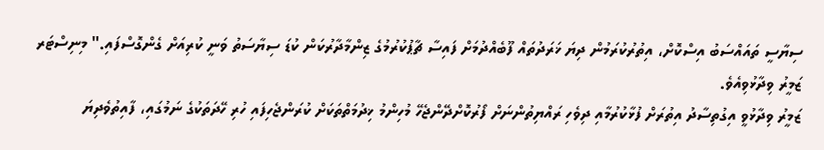ސިޔާސީ ތައައްސަބު އިސްކޮށް، އިތުރުކުރަމުން ދިޔަ ޚަރަދުތައް ފޫބެއްދުމަށް ފައިސާ ޗާޕުކުރުމުގެ ޒިންމާދާރުކަން ކުޑަ ސިޔާސަތު ވަނީ ކުރިއަށް ގެންގޮސްފައި." މިނިސްޓަރ ޒަމީރު ވިދާޅުވިއެވެ.
ޒަމީރު ވިދާޅުވީ އިގުތިސާދު އިތުރަށް ފުޅާކުރުމާއި ދިވެހި ރައްޔިތުންނަށް ފޯރުކޮށްދޭންޖެހޭ މުހިންމު ޚިދުމަތްތަކަށް ކުރަންޖެހިފައި ހުރި ހޭދަތަކުގެ ނަމުގައި، ފާއިތުވެދިޔަ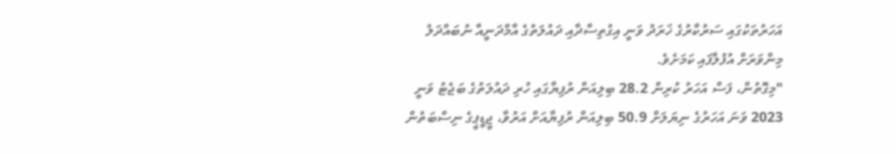އަހަރުތަކުގައި ސަރުކާރުގެ ޚަރަދު ވަނީ އިގުތިސާދާއި ދައުލަތުގެ އާމްދަނީއާ ނުބައްދަލު މިންވަރަށް އުފުލާފައި ކަމަށެވެ.
"މިގޮތުން، ފަސް އަހަރު ކުރިން 28.2 ބިލިއަން ރުފިޔާގައި ހުރި ދައުލަތުގެ ބަޖެޓު ވަނީ 2023 ވަނަ އަހަރުގެ ނިޔަލަށް 50.9 ބިލިއަން ރުފިޔާއަށް އަރުވާ، ޖީޑީޕީގެ ނިސްބަތުން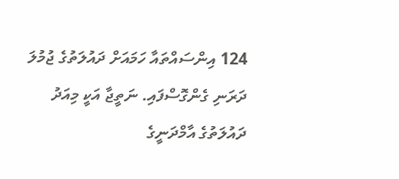124 އިންސައްތައާ ހަމައަށް ދައުލަތުގެ ޖުމުލަ ދަރަނި ގެންގޮސްފައި. ނަތީޖާ އަކީ މިއަދު ދައުލަތުގެ އާމްދަނީގެ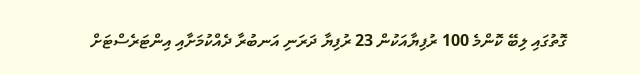ގޮތުގައި ލިބޭ ކޮންމެ 100 ރުފިޔާއަކުން 23 ރުފިޔާ ދަރަނި އަނބުރާ ދެއްކުމަށާއި އިންޓަރެސްޓަށް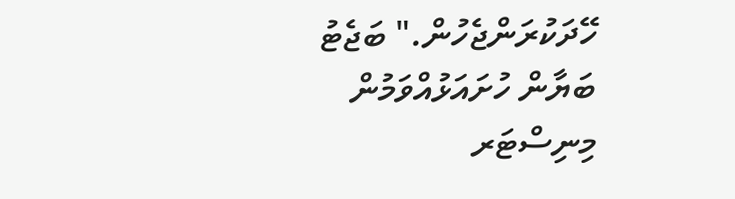ހޭދަކުރަންޖެހުން." ބަޖެޓު ބަޔާން ހުށައަޅުއްވަމުން މިނިސްޓަރ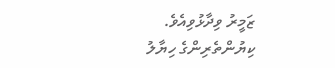ޒަމީރު ވިދާޅުވިއެވެ.
ކިޔުންތެރިންގެ ހިޔާލު